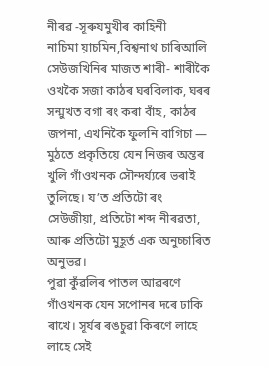নীৰৱ -সূৰুযমুখীৰ কাহিনী
নাচিমা য়াচমিন,বিশ্বনাথ চাৰিআলি
সেউজখিনিৰ মাজত শাৰী- শাৰীকৈ ওখকৈ সজা কাঠৰ ঘৰবিলাক, ঘৰৰ সন্মুখত বগা ৰং কৰা বাঁহ, কাঠৰ জপনা, এখনিকৈ ফুলনি বাগিচা — মুঠতে প্ৰকৃতিয়ে যেন নিজৰ অন্তৰ খুলি গাঁওখনক সৌন্দৰ্য্যৰে ভৰাই তুলিছে। য’ত প্ৰতিটো ৰং সেউজীয়া, প্ৰতিটো শব্দ নীৰৱতা, আৰু প্ৰতিটো মুহূর্ত এক অনুচ্চাৰিত অনুভৱ।
পুৱা কুঁৱলিৰ পাতল আৱৰণে গাঁওখনক যেন সপোনৰ দৰে ঢাকি ৰাখে। সূৰ্যৰ ৰঙচুৱা কিৰণে লাহে লাহে সেই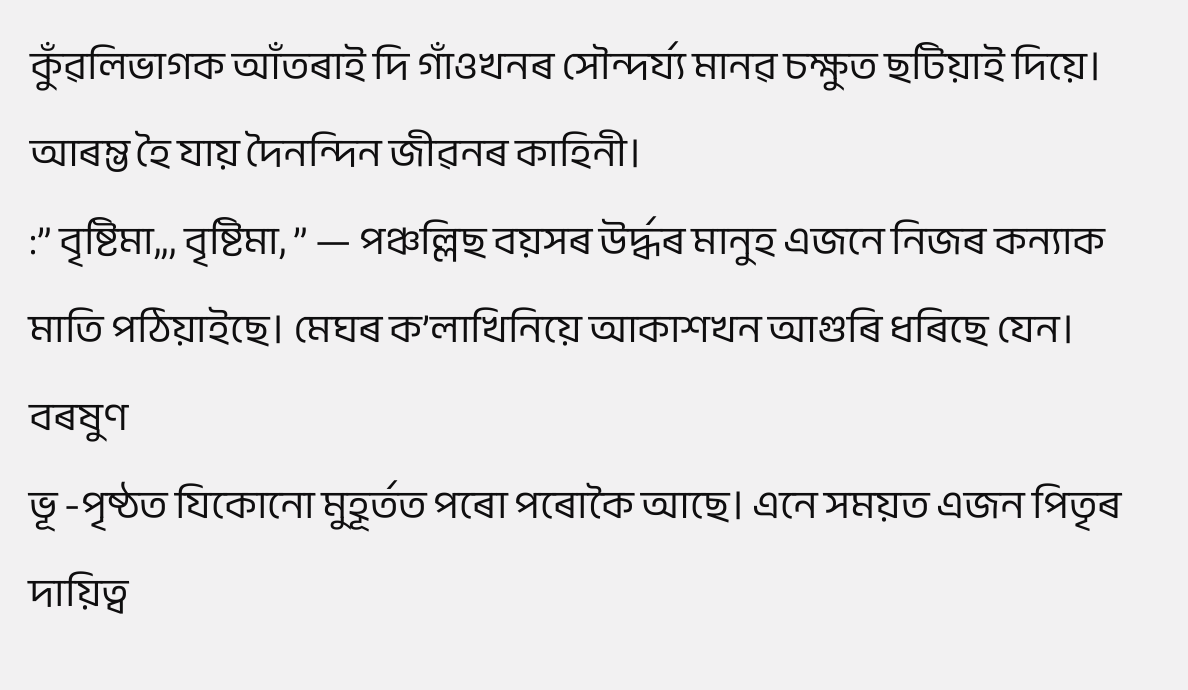কুঁৱলিভাগক আঁতৰাই দি গাঁওখনৰ সৌন্দৰ্য্য মানৱ চক্ষুত ছটিয়াই দিয়ে। আৰম্ভ হৈ যায় দৈনন্দিন জীৱনৰ কাহিনী।
:” বৃষ্টিমা,,, বৃষ্টিমা, ” — পঞ্চল্লিছ বয়সৰ উৰ্দ্ধৰ মানুহ এজনে নিজৰ কন্যাক মাতি পঠিয়াইছে। মেঘৰ ক’লাখিনিয়ে আকাশখন আগুৰি ধৰিছে যেন। বৰষুণ
ভূ -পৃষ্ঠত যিকোনো মুহূৰ্তত পৰো পৰোকৈ আছে। এনে সময়ত এজন পিতৃৰ দায়িত্ব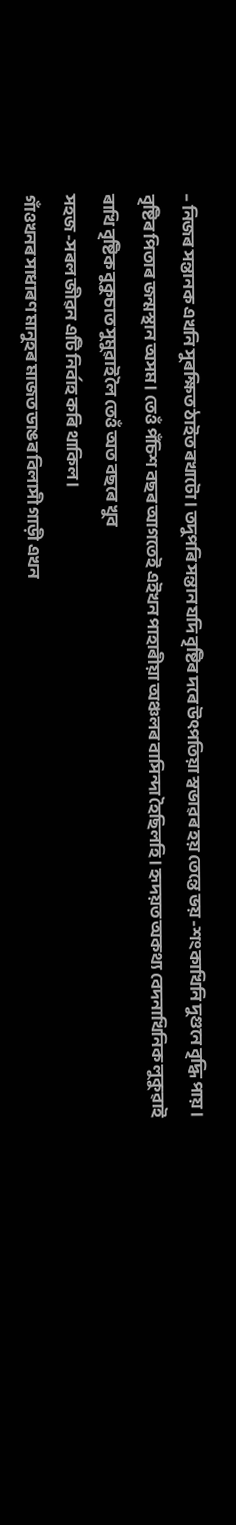– নিজৰ সন্তানক এখনি সুৰক্ষিত ঠাইত ৰখাটো। তদুপৰি সন্তান যদি বৃষ্টিৰ দৰে উৎপতিয়া স্বভাৱৰ হয় তেন্তে ভয় -শংকাখিনি দুগুনে বৃদ্ধি পায়।
বৃষ্টিৰ পিতাৰ জন্মস্থান অসম। তেওঁ পঁচিশ বছৰ আগতেই এইখন পাহাৰীয়া অঞ্চলৰ বাসিন্দা হৈছিলহি। হৃদয়ত অকথ্য বেদনাখিনিক লুকুৱাই ৰাখি বৃষ্টিক বুকুচাত সুমুৱাই লৈ তেওঁ অত বছৰে খুব
সহজ -সৰল জীৱন এটি নিৰ্বাহ কৰি থাকিল।
গাঁওখনৰ সাধাৰণ মানুহৰ মাজত ডাঙৰ বিলাসী গাড়ী এখন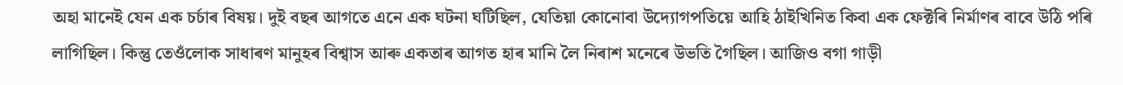অহা মানেই যেন এক চৰ্চাৰ বিষয়। দুই বছৰ আগতে এনে এক ঘটনা ঘটিছিল, যেতিয়া কোনোবা উদ্যোগপতিয়ে আহি ঠাইখিনিত কিবা এক ফেক্টৰি নিৰ্মাণৰ বাবে উঠি পৰি লাগিছিল। কিন্তু তেওঁলোক সাধাৰণ মানুহৰ বিশ্বাস আৰু একতাৰ আগত হাৰ মানি লৈ নিৰাশ মনেৰে উভতি গৈছিল। আজিও বগা গাড়ী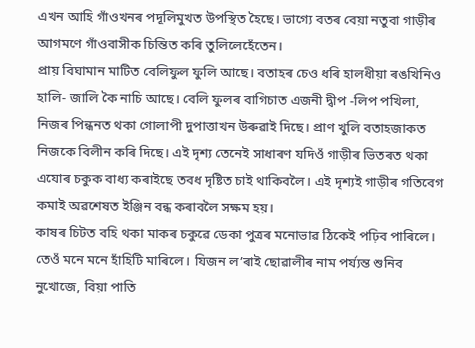এখন আহি গাঁওখনৰ পদূলিমুখত উপস্থিত হৈছে। ভাগ্যে বতৰ বেয়া নতুবা গাড়ীৰ আগমণে গাঁওবাসীক চিন্তিত কৰি তুলিলেহেঁতেন।
প্ৰায় বিঘামান মাটিত বেলিফুল ফুলি আছে। বতাহৰ চেও ধৰি হালধীয়া ৰঙখিনিও হালি- জালি কৈ নাচি আছে। বেলি ফুলৰ বাগিচাত এজনী দ্বীপ -লিপ পখিলা, নিজৰ পিন্ধনত থকা গোলাপী দুপাত্তাখন উৰুৱাই দিছে। প্ৰাণ খুলি বতাহজাকত নিজকে বিলীন কৰি দিছে। এই দৃশ্য তেনেই সাধাৰণ যদিওঁ গাড়ীৰ ভিতৰত থকা এযোৰ চকুক বাধ্য কৰাইছে তবধ দৃষ্টিত চাই থাকিবলৈ। এই দৃশ্যই গাড়ীৰ গতিবেগ কমাই অৱশেষত ইঞ্জিন বন্ধ কৰাবলৈ সক্ষম হয়।
কাষৰ চিটত বহি থকা মাকৰ চকুৱে ডেকা পুত্ৰৰ মনোভাৱ ঠিকেই পঢ়িব পাৰিলে। তেওঁ মনে মনে হাঁহিটি মাৰিলে। যিজন ল’ৰাই ছোৱালীৰ নাম পৰ্য্যন্ত শুনিব নুখোজে, বিয়া পাতি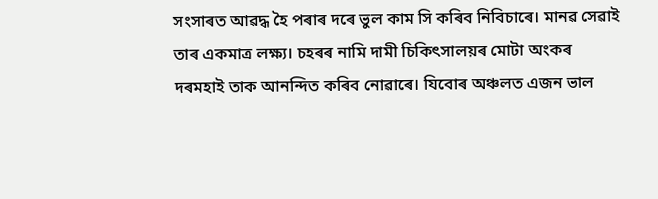সংসাৰত আৱদ্ধ হৈ পৰাৰ দৰে ভুল কাম সি কৰিব নিবিচাৰে। মানৱ সেৱাই তাৰ একমাত্ৰ লক্ষ্য। চহৰৰ নামি দামী চিকিৎসালয়ৰ মোটা অংকৰ দৰমহাই তাক আনন্দিত কৰিব নোৱাৰে। যিবোৰ অঞ্চলত এজন ভাল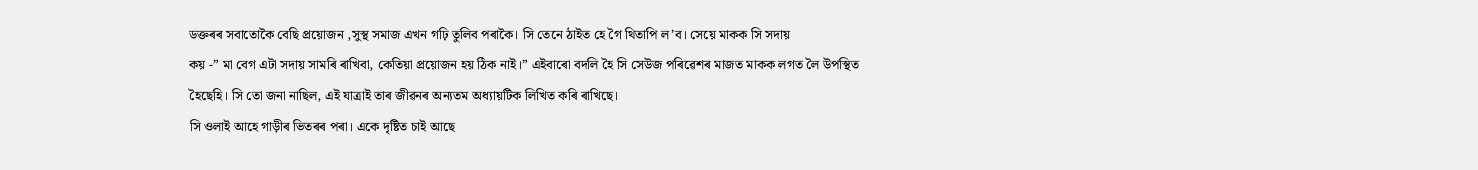ডক্তৰৰ সবাতোকৈ বেছি প্ৰয়োজন ,সুস্থ সমাজ এখন গঢ়ি তুলিব পৰাকৈ। সি তেনে ঠাইত হে গৈ থিতাপি ল’ব। সেয়ে মাকক সি সদায়
কয় -” মা বেগ এটা সদায় সামৰি ৰাখিবা, কেতিয়া প্ৰয়োজন হয় ঠিক নাই।” এইবাৰো বদলি হৈ সি সেউজ পৰিৱেশৰ মাজত মাকক লগত লৈ উপস্থিত হৈছেহি। সি তো জনা নাছিল, এই যাত্ৰাই তাৰ জীৱনৰ অন্যতম অধ্যায়টিক লিখিত কৰি ৰাখিছে।
সি ওলাই আহে গাড়ীৰ ভিতৰৰ পৰা। একে দৃষ্টিত চাই আছে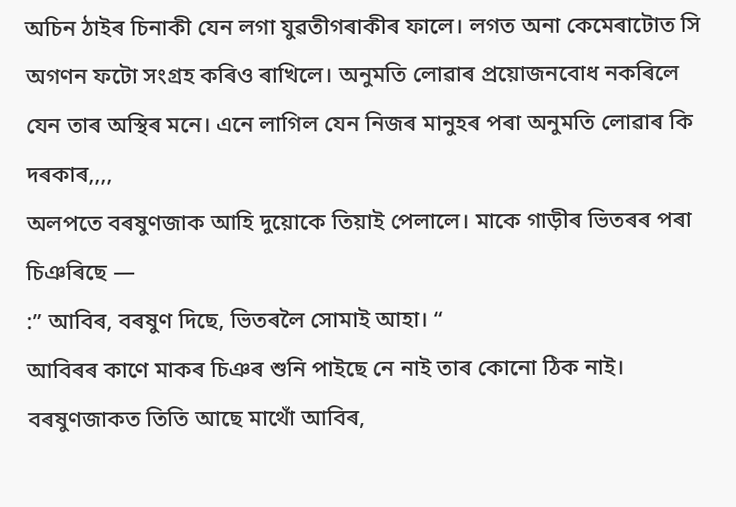অচিন ঠাইৰ চিনাকী যেন লগা যুৱতীগৰাকীৰ ফালে। লগত অনা কেমেৰাটোত সি অগণন ফটো সংগ্ৰহ কৰিও ৰাখিলে। অনুমতি লোৱাৰ প্ৰয়োজনবোধ নকৰিলে যেন তাৰ অস্থিৰ মনে। এনে লাগিল যেন নিজৰ মানুহৰ পৰা অনুমতি লোৱাৰ কি দৰকাৰ,,,,
অলপতে বৰষুণজাক আহি দুয়োকে তিয়াই পেলালে। মাকে গাড়ীৰ ভিতৰৰ পৰা চিঞৰিছে —
:” আবিৰ, বৰষুণ দিছে, ভিতৰলৈ সোমাই আহা। “
আবিৰৰ কাণে মাকৰ চিঞৰ শুনি পাইছে নে নাই তাৰ কোনো ঠিক নাই। বৰষুণজাকত তিতি আছে মাথোঁ আবিৰ,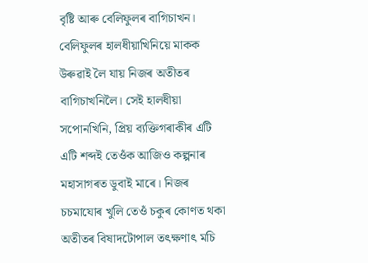বৃষ্টি আৰু বেলিফুলৰ বাগিচাখন।
বেলিফুলৰ হালধীয়াখিনিয়ে মাকক উৰুৱাই লৈ যায় নিজৰ অতীতৰ বাগিচাখনিলৈ। সেই হালধীয়া সপোনখিনি, প্ৰিয় ব্যক্তিগৰাকীৰ এটি এটি শব্দই তেওঁক আজিও কল্পনাৰ মহাসাগৰত ডুবাই মাৰে। নিজৰ চচমাযোৰ খুলি তেওঁ চকুৰ কোণত থকা অতীতৰ বিষাদটোপাল তৎক্ষণাৎ মচি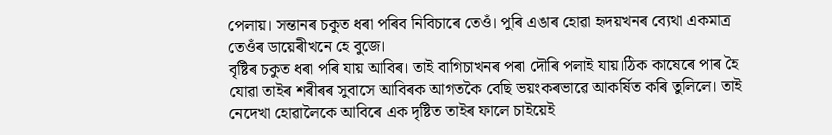পেলায়। সন্তানৰ চকুত ধৰা পৰিব নিবিচাৰে তেওঁ। পুৰি এঙাৰ হোৱা হৃদয়খনৰ ব্যেথা একমাত্ৰ তেওঁৰ ডায়েৰীখনে হে বুজে।
বৃষ্টিৰ চকুত ধৰা পৰি যায় আবিৰ। তাই বাগিচাখনৰ পৰা দৌৰি পলাই যায়।ঠিক কাষেৰে পাৰ হৈ যোৱা তাইৰ শৰীৰৰ সুবাসে আবিৰক আগতকৈ বেছি ভয়ংকৰভাৱে আকৰ্ষিত কৰি তুলিলে। তাই নেদেখা হোৱালৈকে আবিৰে এক দৃষ্টিত তাইৰ ফালে চাইয়েই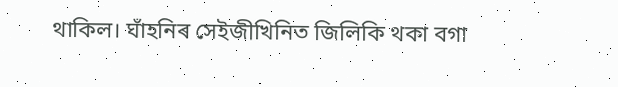থাকিল। ঘাঁহনিৰ সেইজীখিনিত জিলিকি থকা বগা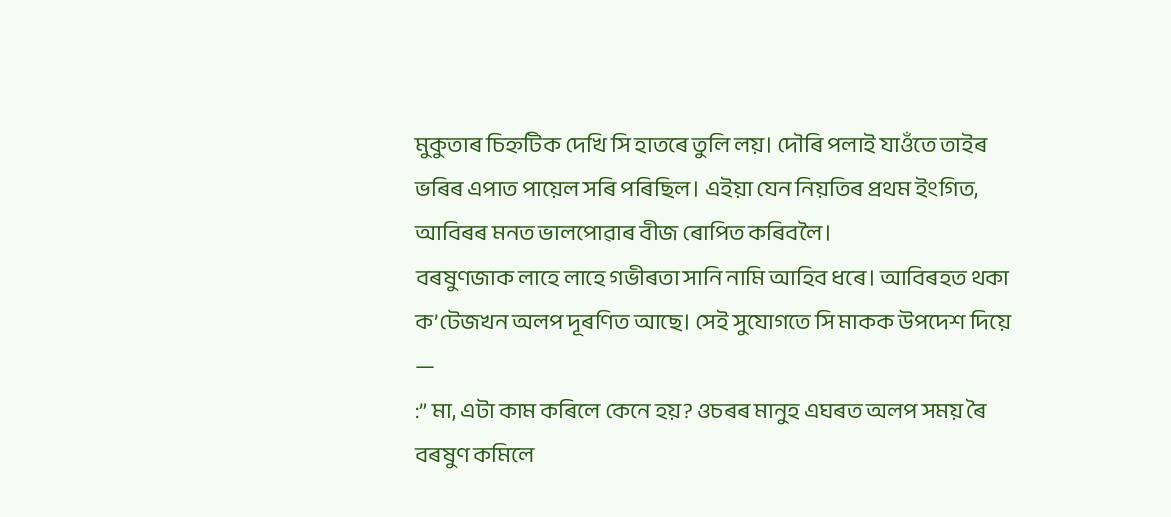মুকুতাৰ চিহ্নটিক দেখি সি হাতৰে তুলি লয়। দৌৰি পলাই যাওঁতে তাইৰ ভৰিৰ এপাত পায়েল সৰি পৰিছিল। এইয়া যেন নিয়তিৰ প্ৰথম ইংগিত, আবিৰৰ মনত ভালপোৱাৰ বীজ ৰোপিত কৰিবলৈ।
বৰষুণজাক লাহে লাহে গভীৰতা সানি নামি আহিব ধৰে। আবিৰহত থকা ক’টেজখন অলপ দূৰণিত আছে। সেই সুযোগতে সি মাকক উপদেশ দিয়ে —
:” মা, এটা কাম কৰিলে কেনে হয়? ওচৰৰ মানুহ এঘৰত অলপ সময় ৰৈ বৰষুণ কমিলে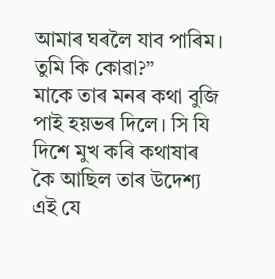আমাৰ ঘৰলৈ যাব পাৰিম। তুমি কি কোৱা?”
মাকে তাৰ মনৰ কথা বুজি পাই হয়ভৰ দিলে। সি যি দিশে মুখ কৰি কথাষাৰ কৈ আছিল তাৰ উদেশ্য এই যে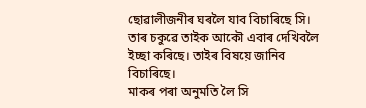ছোৱালীজনীৰ ঘৰলৈ যাব বিচাৰিছে সি। তাৰ চকুৱে তাইক আকৌ এবাৰ দেখিবলৈ ইচ্ছা কৰিছে। তাইৰ বিষয়ে জানিব বিচাৰিছে।
মাকৰ পৰা অনুমতি লৈ সি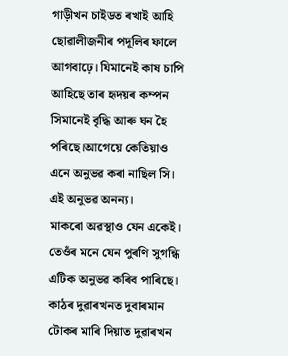গাড়ীখন চাইডত ৰখাই আহি ছোৱালীজনীৰ পদূলিৰ ফালে আগবাঢ়ে। যিমানেই কাষ চাপি আহিছে তাৰ হৃদয়ৰ কম্পন সিমানেই বৃদ্ধি আৰু ঘন হৈ পৰিছে।আগেয়ে কেতিয়াও এনে অনুভৱ কৰা নাছিল সি। এই অনুভৱ অনন্য।
মাকৰো অৱস্থাও যেন একেই। তেওঁৰ মনে যেন পুৰণি সুগন্ধি এটিক অনুভৱ কৰিব পাৰিছে। কাঠৰ দুৱাৰখনত দুবাৰমান টোকৰ মাৰি দিয়াত দুৱাৰখন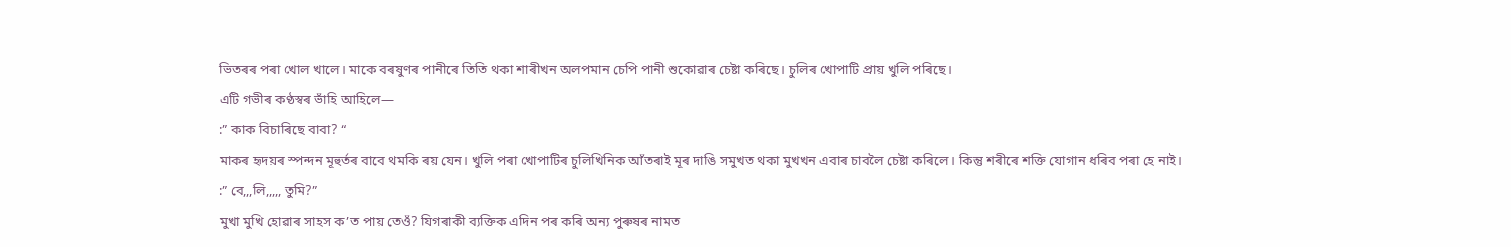ভিতৰৰ পৰা খোল খালে। মাকে বৰষুণৰ পানীৰে তিতি থকা শাৰীখন অলপমান চেপি পানী শুকোৱাৰ চেষ্টা কৰিছে। চুলিৰ খোপাটি প্ৰায় খুলি পৰিছে।
এটি গভীৰ কণ্ঠস্বৰ ভাঁহি আহিলে—
:” কাক বিচাৰিছে বাবা? “
মাকৰ হৃদয়ৰ স্পন্দন মূহুৰ্তৰ বাবে থমকি ৰয় যেন। খুলি পৰা খোপাটিৰ চুলিখিনিক আঁতৰাই মূৰ দাঙি সমুখত থকা মুখখন এবাৰ চাবলৈ চেষ্টা কৰিলে। কিন্তু শৰীৰে শক্তি যোগান ধৰিব পৰা হে নাই।
:” বে,,,লি,,,,, তুমি?”
মুখা মুখি হোৱাৰ সাহস ক’ত পায় তেওঁ? যিগৰাকী ব্যক্তিক এদিন পৰ কৰি অন্য পুৰুষৰ নামত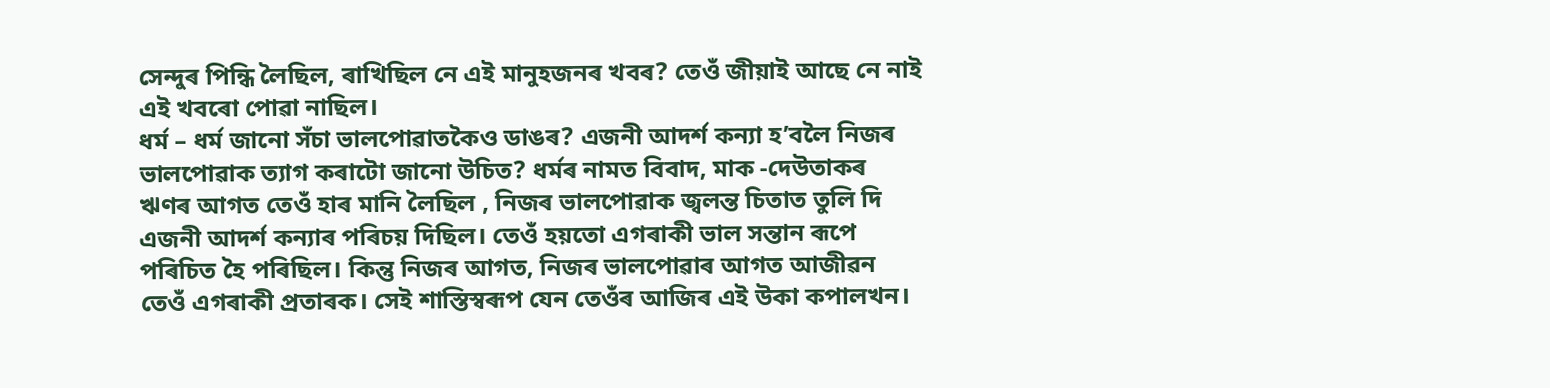সেন্দুৰ পিন্ধি লৈছিল, ৰাখিছিল নে এই মানুহজনৰ খবৰ? তেওঁ জীয়াই আছে নে নাই এই খবৰো পোৱা নাছিল।
ধৰ্ম – ধৰ্ম জানো সঁচা ভালপোৱাতকৈও ডাঙৰ? এজনী আদৰ্শ কন্যা হ’বলৈ নিজৰ ভালপোৱাক ত্যাগ কৰাটো জানো উচিত? ধৰ্মৰ নামত বিবাদ, মাক -দেউতাকৰ ঋণৰ আগত তেওঁ হাৰ মানি লৈছিল , নিজৰ ভালপোৱাক জ্বলন্ত চিতাত তুলি দি এজনী আদৰ্শ কন্যাৰ পৰিচয় দিছিল। তেওঁ হয়তো এগৰাকী ভাল সন্তান ৰূপে পৰিচিত হৈ পৰিছিল। কিন্তু নিজৰ আগত, নিজৰ ভালপোৱাৰ আগত আজীৱন তেওঁ এগৰাকী প্রতাৰক। সেই শাস্তিস্বৰূপ যেন তেওঁৰ আজিৰ এই উকা কপালখন।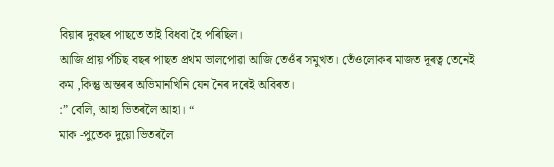বিয়াৰ দুবছৰ পাছতে তাই বিধবা হৈ পৰিছিল।
আজি প্ৰায় পঁচিছ বছৰ পাছত প্ৰথম ভালপোৱা আজি তেওঁৰ সমুখত। তেঁওলোকৰ মাজত দূৰত্ব তেনেই কম ,কিন্তু অন্তৰৰ অভিমানখিনি যেন নৈৰ দৰেই অবিৰত।
:” বেলি, আহা ভিতৰলৈ আহা। “
মাক -পুতেক দুয়ো ভিতৰলৈ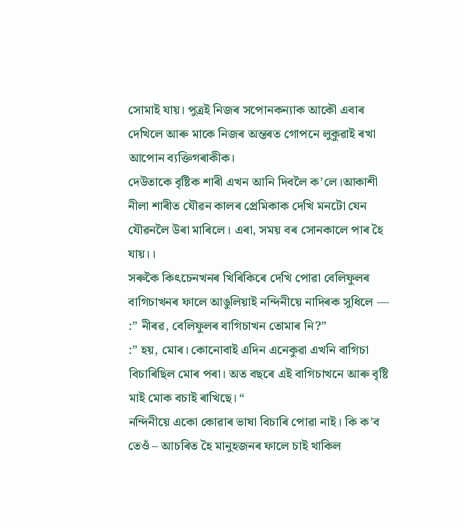সোমাই যায়। পুত্ৰই নিজৰ সপোনকন্যাক আকৌ এবাৰ দেখিলে আৰু মাকে নিজৰ অন্তৰত গোপনে লুকুৱাই ৰখা আপোন ব্যক্তিগৰাকীক।
দেউতাকে বৃষ্টিক শাৰী এখন আনি দিবলৈ ক’লে।আকাশী নীলা শাৰীত যৌৱন কালৰ প্ৰেমিকাক দেখি মনটো যেন যৌৱনলৈ উৰা মাৰিলে। এৰা, সময় বৰ সোনকালে পাৰ হৈ যায়।।
সৰুকৈ কিৎচেনখনৰ খিৰিকিৰে দেখি পোৱা বেলিফুলৰ বাগিচাখনৰ ফালে আঙুলিয়াই নন্দিনীয়ে নাদিৰক সুধিলে —
:” নীৰৱ, বেলিফুলৰ বাগিচাখন তোমাৰ নি?”
:” হয়, মোৰ। কোনোবাই এদিন এনেকুৱা এখনি বাগিচা বিচাৰিছিল মোৰ পৰা। অত বছৰে এই বাগিচাখনে আৰু বৃষ্টি মাই মোক বচাই ৰাখিছে। “
নন্দিনীয়ে একো কোৱাৰ ভাষা বিচাৰি পোৱা নাই। কি ক’ব তেওঁ – আচৰিত হৈ মানুহজনৰ ফালে চাই থাকিল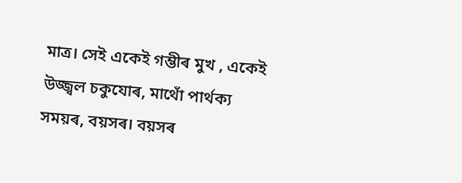মাত্ৰ। সেই একেই গম্ভীৰ মুখ , একেই উজ্জ্বল চকুযোৰ, মাথোঁ পাৰ্থক্য সময়ৰ, বয়সৰ। বয়সৰ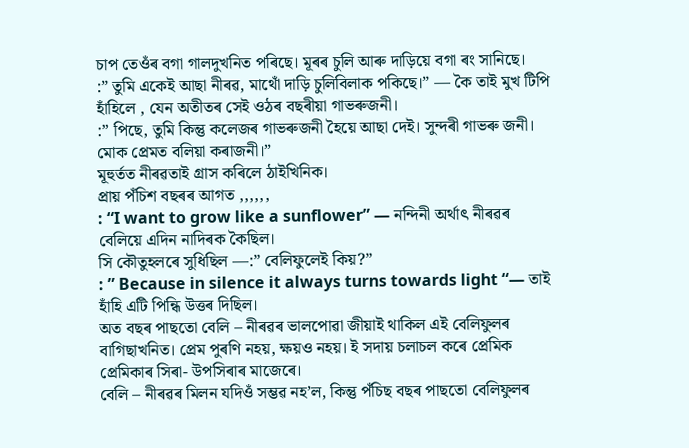চাপ তেওঁৰ বগা গালদুখনিত পৰিছে। মূৰৰ চুলি আৰু দাড়িয়ে বগা ৰং সানিছে।
:” তুমি একেই আছা নীৰৱ, মাথোঁ দাড়ি চুলিবিলাক পকিছে।” — কৈ তাই মুখ টিপি হাঁহিলে , যেন অতীতৰ সেই ওঠৰ বছৰীয়া গাভৰুজনী।
:” পিছে, তুমি কিন্তু কলেজৰ গাভৰুজনী হৈয়ে আছা দেই। সুন্দৰী গাভৰু জনী। মোক প্ৰেমত বলিয়া কৰাজনী।”
মূহুৰ্তত নীৰৱতাই গ্ৰাস কৰিলে ঠাইখিনিক।
প্ৰায় পঁচিশ বছৰৰ আগত ,,,,,,
: “I want to grow like a sunflower” — নন্দিনী অৰ্থাৎ নীৰৱৰ বেলিয়ে এদিন নাদিৰক কৈছিল।
সি কৌতুহলৰে সুধিছিল —:” বেলিফুলেই কিয়?”
: ” Because in silence it always turns towards light “— তাই হাঁহি এটি পিন্ধি উত্তৰ দিছিল।
অত বছৰ পাছতো বেলি – নীৰৱৰ ভালপোৱা জীয়াই থাকিল এই বেলিফুলৰ বাগিছাখনিত। প্ৰেম পুৰণি নহয়, ক্ষয়ও নহয়। ই সদায় চলাচল কৰে প্ৰেমিক প্ৰেমিকাৰ সিৰা- উপসিৰাৰ মাজেৰে।
বেলি – নীৰৱৰ মিলন যদিওঁ সম্ভৱ নহ’ল, কিন্তু পঁচিছ বছৰ পাছতো বেলিফুলৰ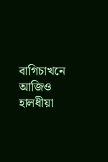বাগিচাখনে আজিও হালধীয়া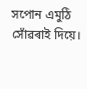সপোন এমুঠি সোঁৱৰাই দিয়ে।